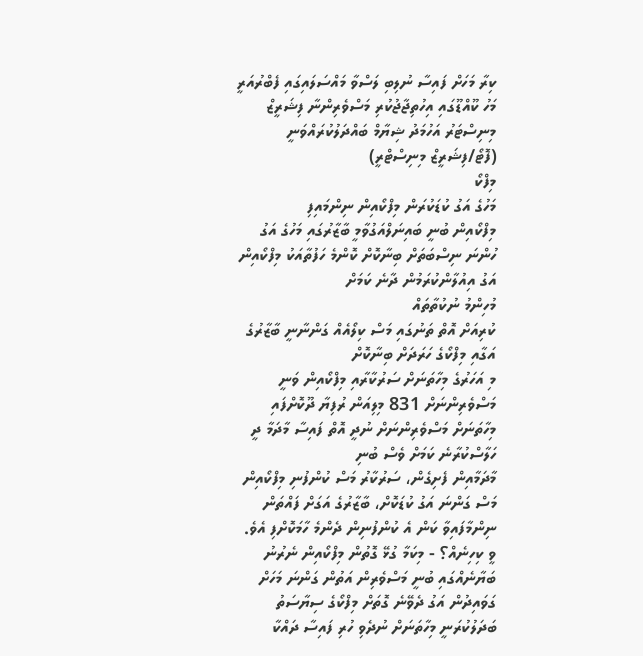ކިރާ މަހަށް ފައިސާ ނުލިބި ލަސްވާ މައްސަލައިގައި ފެބްރުއަރީ މަހު ކޫއްޑޫގައި އިހުތިޖާޖުކުރި މަސްވެރިންނާ ފިޝަރީޒް މިނިސްޓަރު އަހުމަދު ޝިޔާމް ބައްދަލުކުރައްވަނީ (ފޮޓޯ/ފިޝަރީޒް މިނިސްޓްރީ)
މިފްކޯ
މަހުގެ އަގު ކުޑަކުރަން މިފްކޯއިން ނިންމައިފި
މިފްކޯއިން ބުނީ ބައިނަލްއަގުވާމީ ބާޒާރުގައި މަހުގެ އަގު ހުންނަ ނިސްބަތަށް ބިނާކޮށް ކޮންމެ ހަފުތާއަކު މިފްކޯއިން އަގު އިއުލާންކުރަމުން ދާނެ ކަމަށް
މުހިންމު ނުކުތާތައް
ކުރިއަށް އޮތް ތަނުގައި މަސް ކިލޯއެއް ގަންނާނީ ބާޒާރުގެ އަގާއި މިފްކޯގެ ހަރަދަށް ބިނާކޮށް
މި އަހަރުގެ މިހާތަނަށް ސަރުކާރާއި މިފްކޯއިން ވަނީ މަސްވެރިންނަށް 831 މިލިއަން ރުފިޔާ ދޫކޮށްފައި
މިހާތަނަށް މަސްވެރިންނަށް ނުދީ އޮތް ފައިސާ މާދަމާ ދީ ހަލާސްކުރާނެ ކަމަށް ވެސް ބުނި
މާދަމާއިން ފެށިގެން، ސަރުކާރު މަސް ކުންފުނި މިފްކޯއިން މަސް ގަންނަ އަގު ކުޑަކޮށް، ބާޒާރުގެ އަގަށް ފައްތަން ނިންމާފައިވާ ކަން އެ ކުންފުނިން ދެންމެ ހާމަކޮށްފި އެވެ.
ވީ ކިހިނެއް؟ - މިކަމާ ގުޅޭ ގޮތުން މިފްކޯއިން ނެރުނު ބަޔާނެއްގައި ބުނީ މަސްވެރިން އަތުން ގަންނަ މަހަށް ގަވައިދުން އަގު ދެވޭނެ ގޮތަށް މިފްކޯގެ ސިޔާސަތު ބަދަލުކުރަނީ މިހާތަނަށް ނުދެވި ހުރި ފައިސާ ދައްކާ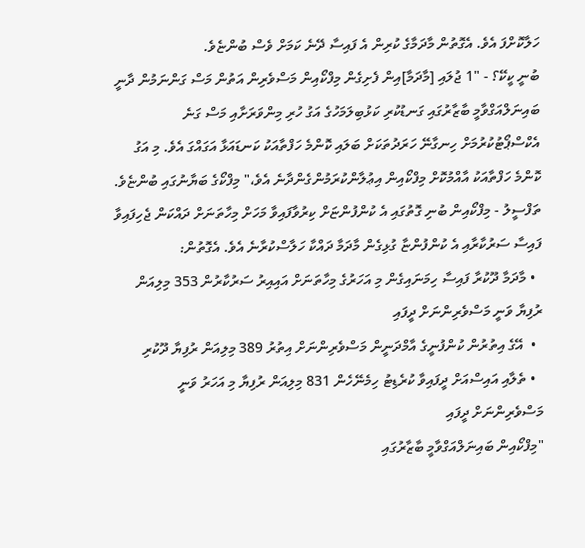ހަލާކޮށްފަ އެވެ. އެގޮތުން މާދަމާގެ ކުރިން އެ ފައިސާ ދޭނެ ކަމަށް ވެސް ބުންޏެވެ.
ބުނީ ކީކޭ؟ - "1 ޖުލައި [މާދަމާ]އިން ފެށިގެން މިފްކޯއިން މަސްވެރިން އަތުން މަސް ގަންނަމުން ދާނީ ބައިނަލްއަގްވާމީ ބާޒާރުގައި ގަނޑުކުރި ކަޅުބިލަމަހުގެ އަގު ހުރި މިންވަރަށާއި މަސް ގަނެ އެކްސްޕޯޓުކުރުމަށް ހިނގާނޭ ހަރަދުތަކަށް ބަލައި ކޮންމެ ހަފްތާއަކު ކަނޑައަޅާ އަގައްގަ އެވެ. މި އަގު ކޮންމެ ހަފްތާއަކު އާއްމުކޮށް މިފްކޯއިން އިޢުލާންކުރަމުންގެންދާނެ އެވެ،" މިފްކޯގެ ބަޔާނުގައި ބުންޏެވެ.
ތަފްސީލު - މިފްކޯއިން ބުނި ގޮތުގައި އެ ކުންފުންޏަށް ކިރުވާފައިވާ މަހަށް މިހާތަނަށް ދައްކަން ޖެހިފައިވާ ފައިސާ ސަރުކާރާއި އެ ކުންފުންޏާ ގުޅިގެން މާދަމާ ދައްކާ ހަލާސްކުރާނެ އެވެ. އެގޮތުން:
  • މާދަމާ ދޫކުރާ ފައިސާ ހިމަނައިގެން މި އަހަރުގެ މިހާތަނަށް އައިއިރު ސަރުކާރުން 353 މިލިއަން ރުފިޔާ ވަނީ މަސްވެރިންނަށް ދީފައި
  •  އޭގެ އިތުރުން ކުންފުނީގެ އާމްދަނީން މަސްވެރިންނަށް އިތުރު 389 މިލިއަން ރުފިޔާ ދޫކުރި
  • ތެލާއި އައިސްއަށް ދީފައިވާ ކުރެޑިޓު ހިމެނޭހެން 831 މިލިއަން ރުފިޔާ މި އަހަރު ވަނީ މަސްވެރިންނަށް ދީފައި
"މިފްކޯއިން ބައިނަލްއަގްވާމީ ބާޒާރުގައި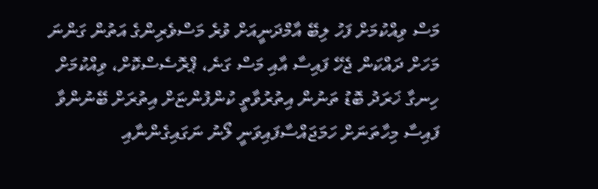މަސް ވިއްކުމަށް ފަހު ލިބޭ އާމްދަނީއަށް ވުރެ މަސްވެރިންގެ އަތުން ގަންނަ މަހަށް ދައްކަން ޖެހޭ ފައިސާ އާއި މަސް ގަނެ، ޕްރޮސެސްކޮށް، ވިއްކުމަށް ހިނގާ ޚަރަދު ބޮޑު ތަނުން އިތުރުވާތީ ކުންފުންޏަށް އިތުރަށް ބޭނުންވާ ފައިސާ މިހާތަނަށް ހަމަޖައްސާފައިވަނީ ލޯނު ނަގައިގެންނާއި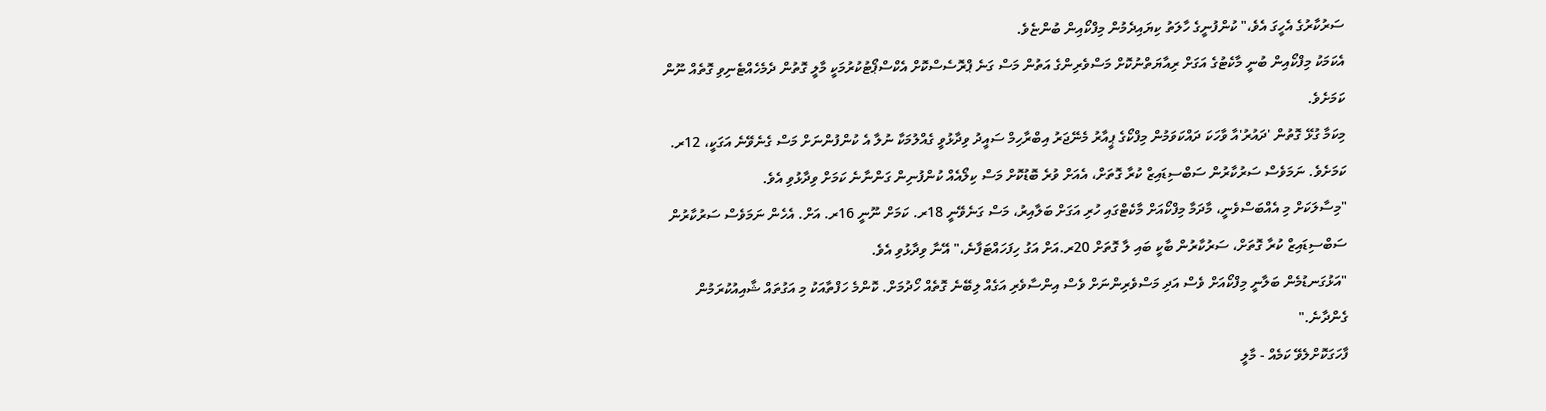ސަރުކާރުގެ އެހީގަ އެވެ،" ކުންފުނީގެ ހާލަތު ކިޔައިދެމުން މިފްކޯއިން ބުންޏެވެ.
އެކަމަކު މިފްކޯއިން ބުނީ މާކެޓުގެ އަގަށް ރިއާޔަތްނުކޮށް މަސްވެރިންގެ އަތުން މަސް ގަނެ ޕްރޮސެސްކޮށް އެކްސްޕޯޓުކުރުމަކީ މާލީ ގޮތުން ދެމެހެއްޓެނިވި ގޮތެއް ނޫން ކަމަށެވެ.
މިކަމާ ގުޅޭ ގޮތުން 'ދައުރު'އާ ވާހަކަ ދައްކަވަމުން މިފްކޯގެ ޕީއާރު މެނޭޖަރު އިބްރާހިމް ސައީދު ވިދާޅުވީ ގެއްލުމަކާ ނުލާ އެ ކުންފުންނަށް މަސް ގެނެވޭނެ އަގަކީ، 12ރ. ކަމަށެވެ. ނަމަވެސް ސަރުކާރުން ސަބްސިޑައިޒް ކުރާ ގޮތަށް، އެއަށް ވުރެ ބޮޑުކޮށް މަސް ކިލޯއެއް ކުންފުނިން ގަންނާނެ ކަމަށް ވިދާޅުވި އެވެ.
"މިސާލަކަށް މި އެއްބަސްވެނީ، މާދަމާ މިފްކޯއަށް މާކެޓްގައި ހުރި އަގަށް ބަލާއިރު، މަސް ގަނެވޭނީ 18ރ. ކަމަށް ނޫނީ 16ރ. އަށް. އެހެން ނަމަވެސް ސަރުކާރުން ސަބްސިޑައިޒް ކުރާ ގޮތަށް، ސަރުކާރުން ބާކީ ބައި ލާ ގޮތަށް 20ރ.އަށް އަގު ހިފަހައްޓަފާނެ،" އޭނާ ވިދާޅުވި އެވެ.
"އަޅުގަނޑުމެން ބަލާނީ މިފްކޯއަށް ވެސް އަދި މަސްވެރިންނަށް ވެސް އިންސާވެރި އަގެއް ލިބޭނެ ގޮތެއް ހޯދުމަށް. ކޮންމެ ހަފްތާއަކު މި އަގުތައް ޝާއިއުކުރަމުން ގެންދާނެ."
ފާހަގަކޮށްލެވޭ ކަމެއް - މާލީ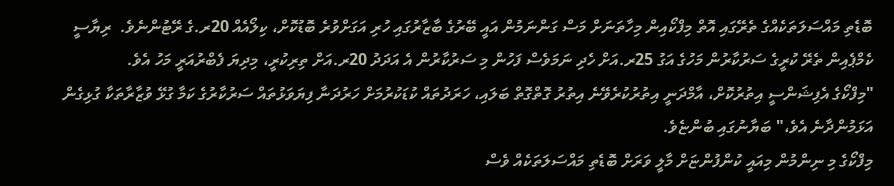ބޮޑެތި މައްސަލަތަކެއްގެ ތެރޭގައި އޮތް މިފްކޯއިން މިހާތަނަށް މަސް ގަންނަމުން އައީ ބޭރުގެ ބާޒާރުގައި ހުރި އަގަށްވުރެ ބޮޑުކޮށް، ކިލޯއެއް 20ރ.ގެ ރޭޓުންނެވެ.  ރިޔާސީ ކެމްޕެއިން ތެރޭ ކުރީގެ ސަރުކާރުން މަހުގެ އަގު 25ރ.އަށް ހެދި ނަމަވެސް ފަހުން މި ސަރުކާރުން އެ އަދަދު 20ރ.އަށް ތިރިކުރީ، މިދިޔަ ފެބްރުއަރީ މަހު އެވެ.
"މިފްކޯގެ އެފިޝަންސީ އިތުރުކޮށް، އާމްދަނީ އިތުރުކުރެވޭނެ އިތުރު ގޮތްގޮތް ބަލައި، ހަރަދުތައް ކުޑަކުރުމަށް ހަރުދަނާ ފިޔަވަޅުތައް ސަރުކާރުގެ ކަމާ ގުޅޭ ވުޒާރާތަކާ ގުޅިގެން އަޅަމުންދާނެ އެވެ،" ބަޔާނުގައި ބުންޏެވެ.
މިފްކޯގެ މި ނިންމުން މިއައީ ކުންފުންޏަށް މާލީ ވަރަށް ބޮޑެތި މައްސަލަތަކެއް ވެސް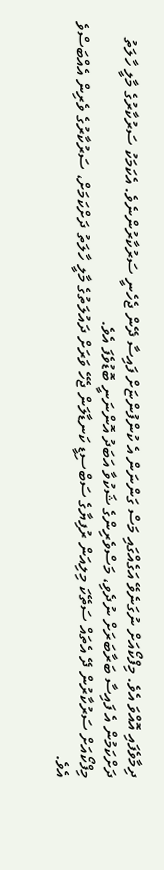ދިމާވެފައި އޮއްވަ އެވެ. މިފްކޯއަށް ނުގަނެވޭ އަގެއްގައި މަސް ގަންނަން އެ ކުންފުންޏަށް ފައިސާ ދޭން ޖެހެނީ ސަރުކާރުންނެވެ. އެކަމަކު ސަރުކާރުގެ މާލީ ހާލަތު ދަށްކަމުން އެ ފައިސާ ބަރާބަރަށް ނުދެވި، މަސްވެރިންގެ ޝަކުވާ އަބަދު އޮންނަނީ ބޮޑުވެފަ އެވެ.
މިފްކޯއަށް ސަރުކާރުން ދޭ އެތައް ސަތޭކަ މިލިއަން ރުފިޔާގެ ސަބްސިޑީ ކަނޑާލަން ޖެހޭ ވަރަށް ދައުލަތުގެ މާލީ ހާލަތު ދަށްކަމަށް، ސަރުކާރުގެ ވެރިން އެއްބަސްވެ އެވެ.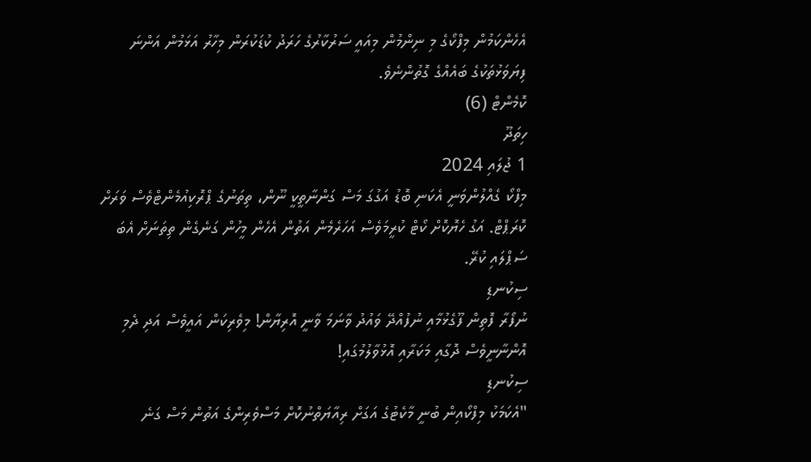އެހެންކަމުން މިފްކޯގެ މި ނިންމުން މިއައީ ސަރުކާރުގެ ހަރަދު ކުޑަކުރަން މިހާރު އަޅަމުން އަންނަ ފިޔަވަޅުތަކުގެ ބައެއްގެ ގޮތުންނެވެ.
ކޮމެންޓް (6)
ހިތަދޫ
1 ޖުލައި 2024
މިފްކޯ ގެއްލުންވަނީ އެކަނި ބޮޑު އަގުގަ މަސް ގަންނާތީކީ ނޫން، ތިތަނުގެ ޕްރޮކިއުމެންޓްވެސް ވަރަށް ކޮރަޕްޓް. އަގު ހެޔޮކޮށް ކޯޓް ކުރީމަވެސް އަހަރެމެން އަތުން އެހެން މީހުން ގަނެގެން ތިތަނަށް އެބަ ސަޕްލައި ކުރޭ.
ސިކުނޑި
ނުފޯރާ ފޮތިން ފޫގެޅުމާއި ނުފުއްދޭ ވައުދު ވާނަމަ ވާނީ އޮރިޔާން! މިވެރިކަން އައީވެސް އަދި ދެމި އޮންނާނީވެސް ދޮގާއި މަކަރާއި އޮޅުވާލުމުގައި!
ސިކުނޑި
"އެކަމަކު މިފްކޯއިން ބުނީ މާކެޓުގެ އަގަށް ރިއާޔަތްނުކޮށް މަސްވެރިންގެ އަތުން މަސް ގަނެ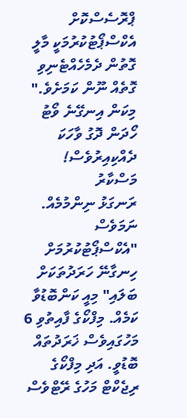ޕްރޮސެސްކޮށް އެކްސްޕޯޓުކުރުމަކީ މާލީ ގޮތުން ދެމެހެއްޓެނިވި ގޮތެއް ނޫން ކަމަށެވެ." މިކަން އިނގޭނެ ވޯޓު ހޯދަން ދޮގު ވާހަކަ ދެއްކިއިރުވެސް!
މަސްކާރު
ރަނގަޅު ނިންމުމެއް. ނަމަވެސް "އެކްސްޕޯޓުކުރުމަށް ހިނގާނޭ ހަރަދުތަކަށް ބަލައި" މިއީ ކަންބޮޑުވާ ކަމެއް. މިފްކޯގެ ފާއިތުވި 6 މަހުގައިވެސް ޚަރަދުތައް ބޮޑުވީ. އަދި މިފްކޯގެ ރިޖެކްޓް މަހުގެ ރޭޓްވެސް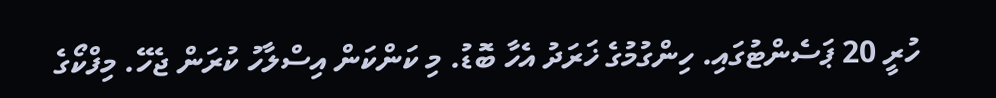ހުރީ 20 ޕަސެންޓުގައި. ހިންގުމުގެ ޚަރަދު އެހާ ބޮޑު. މި ކަންކަން އިސްލާހު ކުރަން ޖެހޭ. މިފްކޯގެ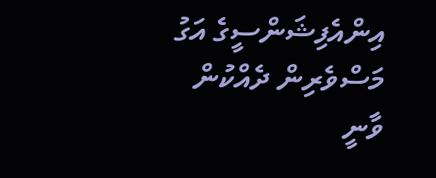އިންއެފިޝަންސީގެ އަގު މަސްވެރިން ދެއްކުން ވާނީ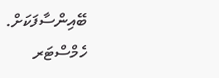ބޭއިންސާފަކަށް.
ހެމްސްޓަރ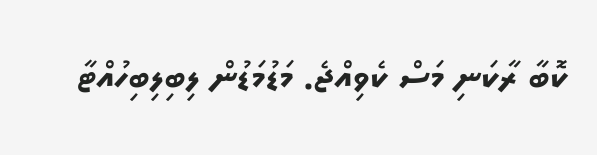ކޮބާ ރާކަނި މަސް ކެވިއްޖެ. މަޑުމަޑުން ލިބިލިބިހުއްޓާ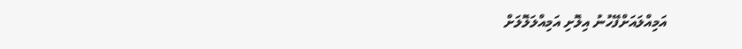އަމިއްލައަށްފޭހުނު އިލޮށި އަމިއްލަލޮލަށް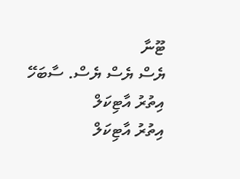ޓޫނާ
ޔެސް ޔެސް ޔެސް. ސާބަހޭ
އިތުރު އާޓިކަލް
އިތުރު އާޓިކަލް